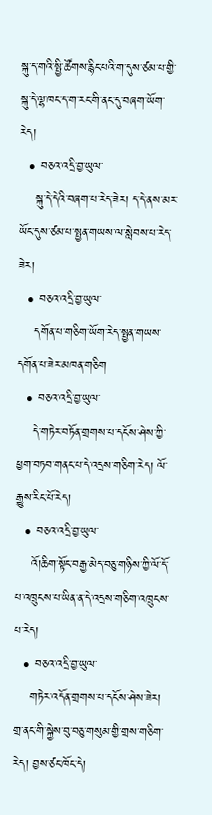སྐུ་ད་གའི་སྤྱི་ཚོགས་རྙིང་པའི་ག་དུས་ཙམ་པ་གྱི་སྐུ་དེ་ལྷ་ཁང་ད་ག་རང་གི་ནང་དུ་བཞག་ཡོག་རེད།
  • བཅའ་འདྲི་བྱ་ཡུལ་
    སྐུ་དེ་དེའི་བཞག་པ་རེད་ཟེར། ད་དེ་ནས་མར་ཡོང་དུས་ཙམ་པ་སྤྱན་གཡས་ལ་སླེབས་པ་རེད་ཟེར།
  • བཅའ་འདྲི་བྱ་ཡུལ་
    དགོན་པ་གཅིག་ཡོག་རེད་སྤྱན་གཡས་དགོན་པ་ཟེར་མཁན་གཅིག
  • བཅའ་འདྲི་བྱ་ཡུལ་
    དེ་གཏེར་བཏོན་གྲགས་པ་དངོས་ཤེས་ཀྱི་ཕྱག་བཏབ་གནང་པ་དེ་འདྲས་གཅིག་རེད། ལོ་རྒྱུས་རིང་པོ་རེད།
  • བཅའ་འདྲི་བྱ་ཡུལ་
    འོ།ཆིག་སྟོང་བརྒྱ་མེད་བཅུ་གཉིས་ཀྱི་ལོ་དོ་པ་འཁྲུངས་པ་ཡིན་ན་དེ་འདྲས་གཅིག་འཁྲུངས་པ་རེད།
  • བཅའ་འདྲི་བྱ་ཡུལ་
    གཏེར་འདོན་གྲགས་པ་དངོས་ཤེས་ཟེར། གྲ་ནང་གི་སྐྱེས་བུ་བཅུ་གསུམ་གྱི་གྲས་གཅིག་རེད། བྱས་ཙང་ཁོང་དེ།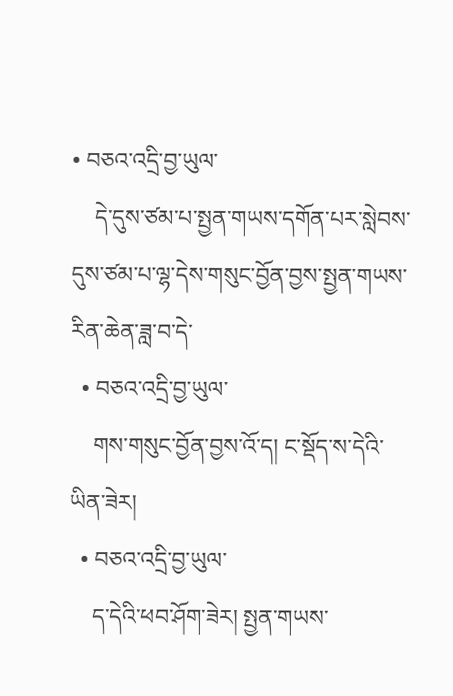• བཅའ་འདྲི་བྱ་ཡུལ་
    དེ་དུས་ཙམ་པ་སྤྱན་གཡས་དགོན་པར་སླེབས་དུས་ཙམ་པ་ལྷ་དེས་གསུང་བྱོན་བྱས་སྤྱན་གཡས་རིན་ཆེན་ཟླ་བ་དེ་
  • བཅའ་འདྲི་བྱ་ཡུལ་
    གས་གསུང་བྱོན་བྱས་འོ་ད། ང་སྡོད་ས་དེའི་ཡིན་ཟེར།
  • བཅའ་འདྲི་བྱ་ཡུལ་
    ད་དེའི་ཕབ་ཤོག་ཟེར། སྤྱན་གཡས་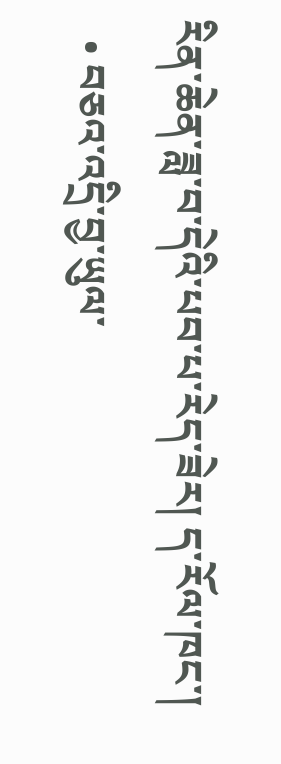རིན་ཆེན་ཟླ་བ་དེའི་པབ་པ་རེད་ཟེར། ད་རོལ་ཁང་།
  • བཅའ་འདྲི་བྱ་ཡུལ་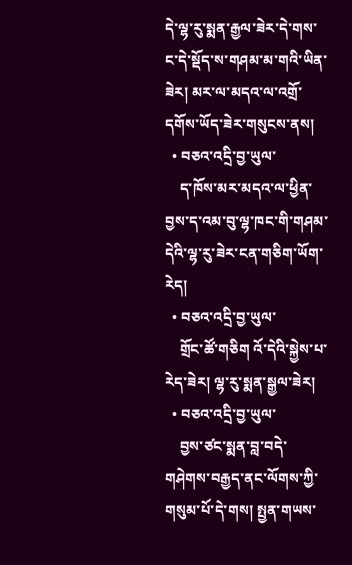དེ་ལྷ་རུ་སྨན་རྒྱལ་ཟེར་དེ་གས་ང་དེ་སྡོད་ས་གཤམ་མ་གའི་ཡིན་ཟེར། མར་ལ་མདའ་ལ་འགྲོ་དགོས་ཡོད་ཟེར་གསུངས་ནས།
  • བཅའ་འདྲི་བྱ་ཡུལ་
    ད་ཁོས་མར་མདའ་ལ་ཕྱིན་བྱས་ད་འམ་བུ་ལྷ་ཁང་གི་གཤམ་དེའི་ལྷ་རུ་ཟེར་ངན་གཅིག་ཡོག་རེད།
  • བཅའ་འདྲི་བྱ་ཡུལ་
    གྲོང་ཚོ་གཅིག འོ་དེའི་སྐྱེས་པ་རེད་ཟེར། ལྷ་རུ་སྨན་སྒྱལ་ཟེར།
  • བཅའ་འདྲི་བྱ་ཡུལ་
    བྱས་ཙང་སྨན་བླ་བདེ་གཤེགས་བརྒྱད་ནང་ལོགས་ཀྱི་གསུམ་པོ་དེ་གས། སྤྱན་གཡས་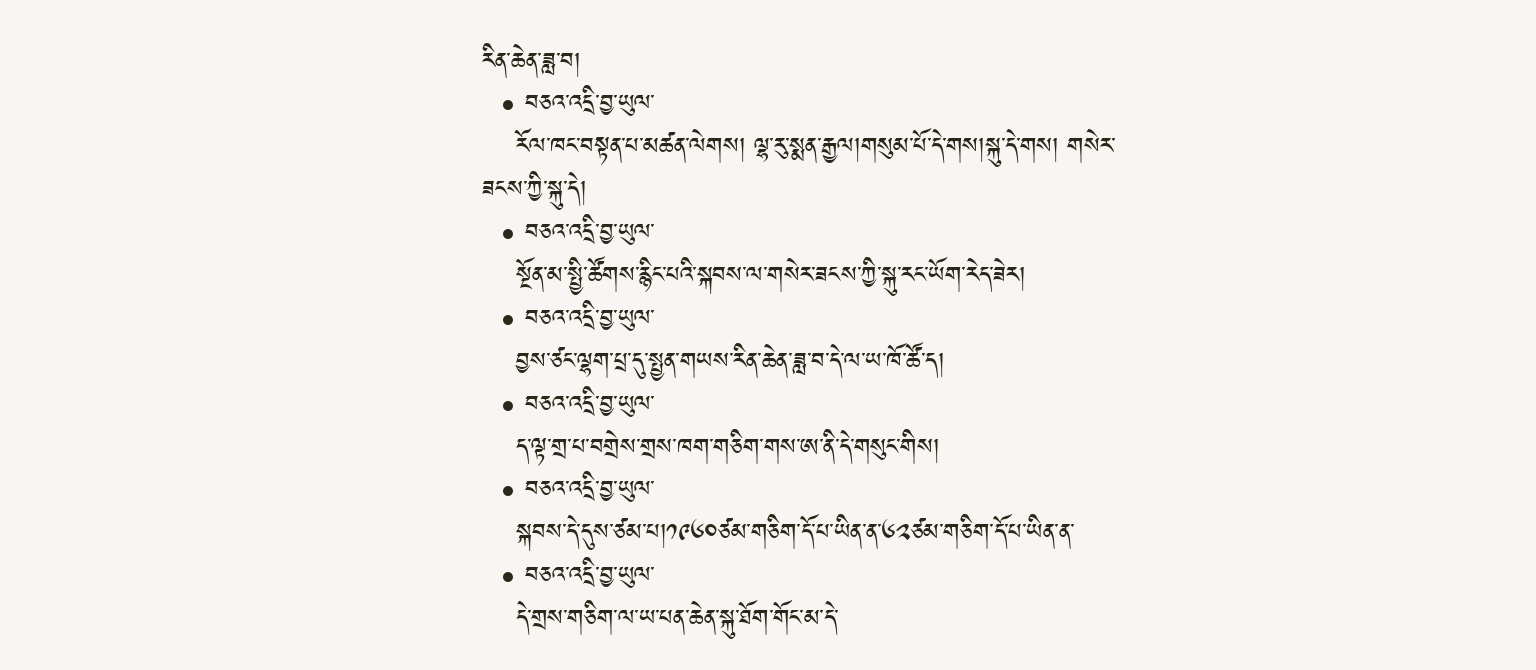རིན་ཆེན་ཟླ་བ།
  • བཅའ་འདྲི་བྱ་ཡུལ་
    རོལ་ཁང་བསྟན་པ་མཚན་ལེགས། ལྷ་རུ་སྨན་རྒྱལ།གསུམ་པོ་དེ་གས།སྐུ་དེ་གས། གསེར་ཟངས་ཀྱི་སྐུ་དེ།
  • བཅའ་འདྲི་བྱ་ཡུལ་
    སྔོན་མ་སྤྱི་ཚོགས་རྙིང་པའི་སྐབས་ལ་གསེར་ཟངས་ཀྱི་སྐུ་རང་ཡོག་རེད་ཟེར།
  • བཅའ་འདྲི་བྱ་ཡུལ་
    བྱས་ཙང་ལྷག་པྲ་དུ་སྤྱན་གཡས་རིན་ཆེན་ཟླ་བ་དེ་ལ་ཡ་ཁོ་ཚོ་ད།
  • བཅའ་འདྲི་བྱ་ཡུལ་
    ད་ལྟ་གྲ་པ་བགྲེས་གྲས་ཁག་གཅིག་གས་ཨ་ནི་དེ་གསུང་གིས།
  • བཅའ་འདྲི་བྱ་ཡུལ་
    སྐབས་དེ་དུས་ཙམ་པ།༡༩༦༠ཙམ་གཅིག་དོ་པ་ཡིན་ན་༦༢ཙམ་གཅིག་དོ་པ་ཡིན་ན་
  • བཅའ་འདྲི་བྱ་ཡུལ་
    དེ་གྲས་གཅིག་ལ་ཡ་པན་ཆེན་སྐུ་ཐོག་གོང་མ་དེ་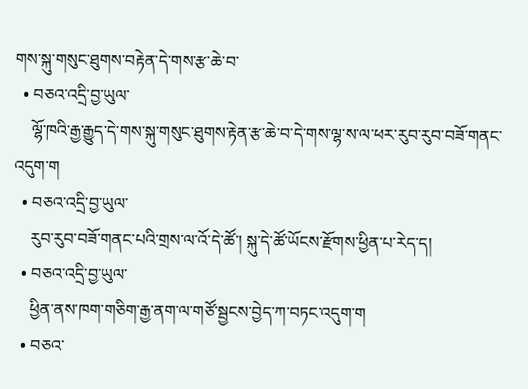གས་སྐུ་གསུང་ཐུགས་བརྟེན་དེ་གས་རྩ་ཆེ་བ་
  • བཅའ་འདྲི་བྱ་ཡུལ་
    ལྷོ་ཁའི་རྒྱ་རྒྱུད་དེ་གས་སྐུ་གསུང་ཐུགས་རྟེན་རྩ་ཆེ་བ་དེ་གས་ལྷ་ས་ལ་ཕར་རུབ་རུབ་བཟོ་གནང་འདུག་ག
  • བཅའ་འདྲི་བྱ་ཡུལ་
    རུབ་རུབ་བཟོ་གནང་པའི་གྲས་ལ་འོ་དེ་ཚོ་། སྐུ་དེ་ཚོ་ཡོངས་རྫོགས་ཕྱིན་པ་རེད་ད།
  • བཅའ་འདྲི་བྱ་ཡུལ་
    ཕྱིན་ནས་ཁག་གཅིག་རྒྱ་ནག་ལ་གཙོ་སྦྱངས་བྱེད་ཀ་བཏང་འདུག་ག
  • བཅའ་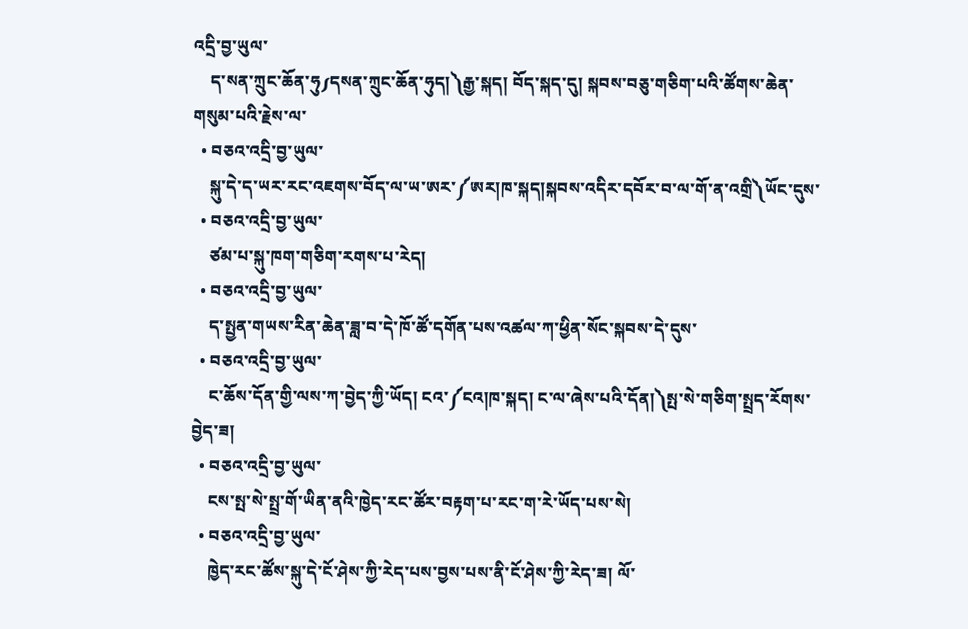འདྲི་བྱ་ཡུལ་
    ད་སན་ཀྲུང་ཆོན་ཧུད༿སན་ཀྲུང་ཆོན་ཧུད།༽རྒྱ་སྐད། བོད་སྐད་དུ། སྐབས་བཅུ་གཅིག་པའི་ཚོགས་ཆེན་གསུམ་པའི་རྗེས་ལ་
  • བཅའ་འདྲི་བྱ་ཡུལ་
    སྐུ་དེ་ད་ཡར་རང་འཇགས་བོད་ལ་ཡ་ཨར་༼ཨར།ཁ་སྐད།སྐབས་འདིར་དབོར་བ་ལ་གོ་ན་འགྲི༽ཡོང་དུས་
  • བཅའ་འདྲི་བྱ་ཡུལ་
    ཙམ་པ་སྐུ་ཁག་གཅིག་རགས་པ་རེད།
  • བཅའ་འདྲི་བྱ་ཡུལ་
    ད་སྤྱན་གཡས་རིན་ཆེན་ཟླ་བ་དེ་ཁོ་ཚོ་དགོན་པས་འཚལ་ཀ་ཕྱིན་སོང་སྐབས་དེ་དུས་
  • བཅའ་འདྲི་བྱ་ཡུལ་
    ང་ཆོས་དོན་གྱི་ལས་ཀ་བྱེད་ཀྱི་ཡོད། ངའ་༼ངའ།ཁ་སྐད། ང་ལ་ཞེས་པའི་དོན།༽སྤ་སེ་གཅིག་སྤྲད་རོགས་བྱེད་ཟ།
  • བཅའ་འདྲི་བྱ་ཡུལ་
    ངས་སྤ་སེ་སྤྲ་གོ་ཡིན་ནའི་ཁྱེད་རང་ཚོར་བརྟག་པ་རང་ག་རེ་ཡོད་པས་སེ།
  • བཅའ་འདྲི་བྱ་ཡུལ་
    ཁྱེད་རང་ཚོས་སྐུ་དེ་ངོ་ཤེས་ཀྱི་རེད་པས་བྱས་པས་ནི་ངོ་ཤེས་ཀྱི་རེད་ཟ། ལོ་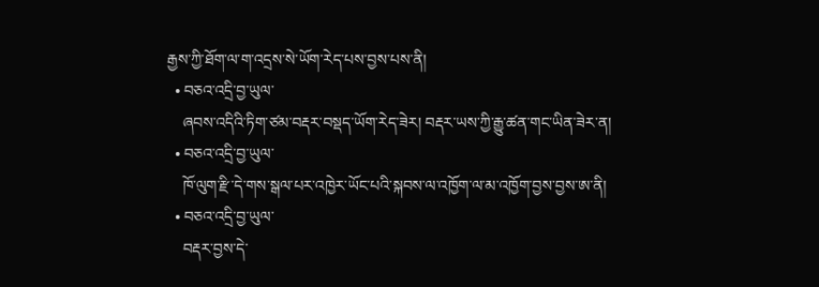རྒྱས་ཀྱི་ཐོག་ལ་ག་འདྲས་སེ་ཡོག་རེད་པས་བྱས་པས་ནི།
  • བཅའ་འདྲི་བྱ་ཡུལ་
    ཞབས་འདིའི་ཏིག་ཙམ་བརྡར་བསྡད་ཡོག་རེད་ཟེར། བརྡར་ཡས་ཀྱི་རྒྱུ་ཚན་གང་ཡིན་ཟེར་ན།
  • བཅའ་འདྲི་བྱ་ཡུལ་
    ཁོ་ལུག་རྫི་དེ་གས་སྒལ་པར་འཁྱེར་ཡོང་པའི་སྐབས་ལ་འཁྱོག་ལ་མ་འཁྱོག་བྱས་བྱས་ཨ་ནི།
  • བཅའ་འདྲི་བྱ་ཡུལ་
    བརྡར་བྱས་དེ་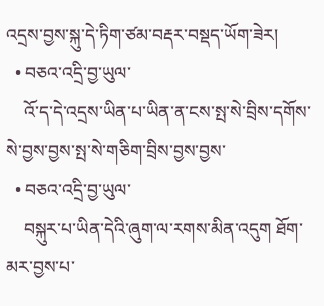འདྲས་བྱས་སྐུ་དེ་ཏིག་ཙམ་བརྡར་བསྡད་ཡོག་ཟེར།
  • བཅའ་འདྲི་བྱ་ཡུལ་
    འོ་ད་དེ་འདྲས་ཡིན་པ་ཡིན་ན་ངས་སྤ་སེ་བྲིས་དགོས་སེ་བྱས་བྱས་སྤ་སེ་གཅིག་བྲིས་བྱས་བྱས་
  • བཅའ་འདྲི་བྱ་ཡུལ་
    བསྐུར་པ་ཡིན་དེའི་ཞུག་ལ་རགས་མིན་འདུག ཐོག་མར་བྱས་པ་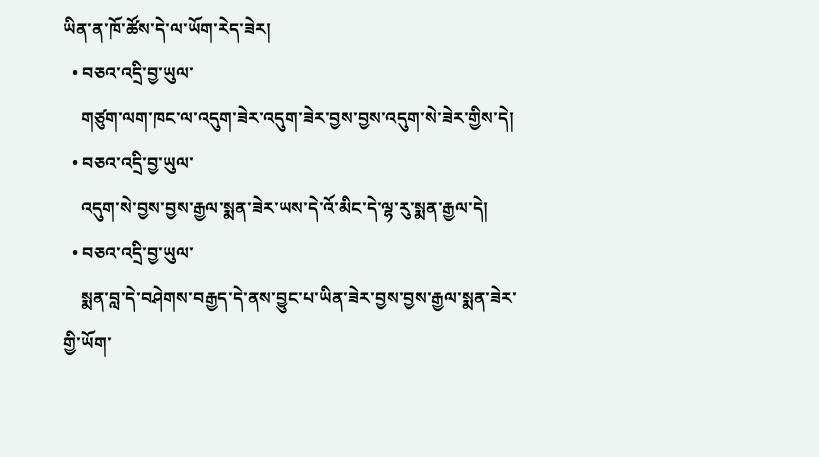ཡིན་ན་ཁོ་ཚོས་དེ་ལ་ཡོག་རེད་ཟེར།
  • བཅའ་འདྲི་བྱ་ཡུལ་
    གཙུག་ལག་ཁང་ལ་འདུག་ཟེར་འདུག་ཟེར་བྱས་བྱས་འདུག་སེ་ཟེར་གྱིས་དེ།
  • བཅའ་འདྲི་བྱ་ཡུལ་
    འདུག་སེ་བྱས་བྱས་རྒྱལ་སྨན་ཟེར་ཡས་དེ་འོ་མིང་དེ་ལྷ་རུ་སྨན་རྒྱལ་དེ།
  • བཅའ་འདྲི་བྱ་ཡུལ་
    སྨན་བླ་དེ་བཤེགས་བརྒྱད་དེ་ནས་བྱུང་པ་ཡིན་ཟེར་བྱས་བྱས་རྒྱལ་སྨན་ཟེར་གྱི་ཡོག་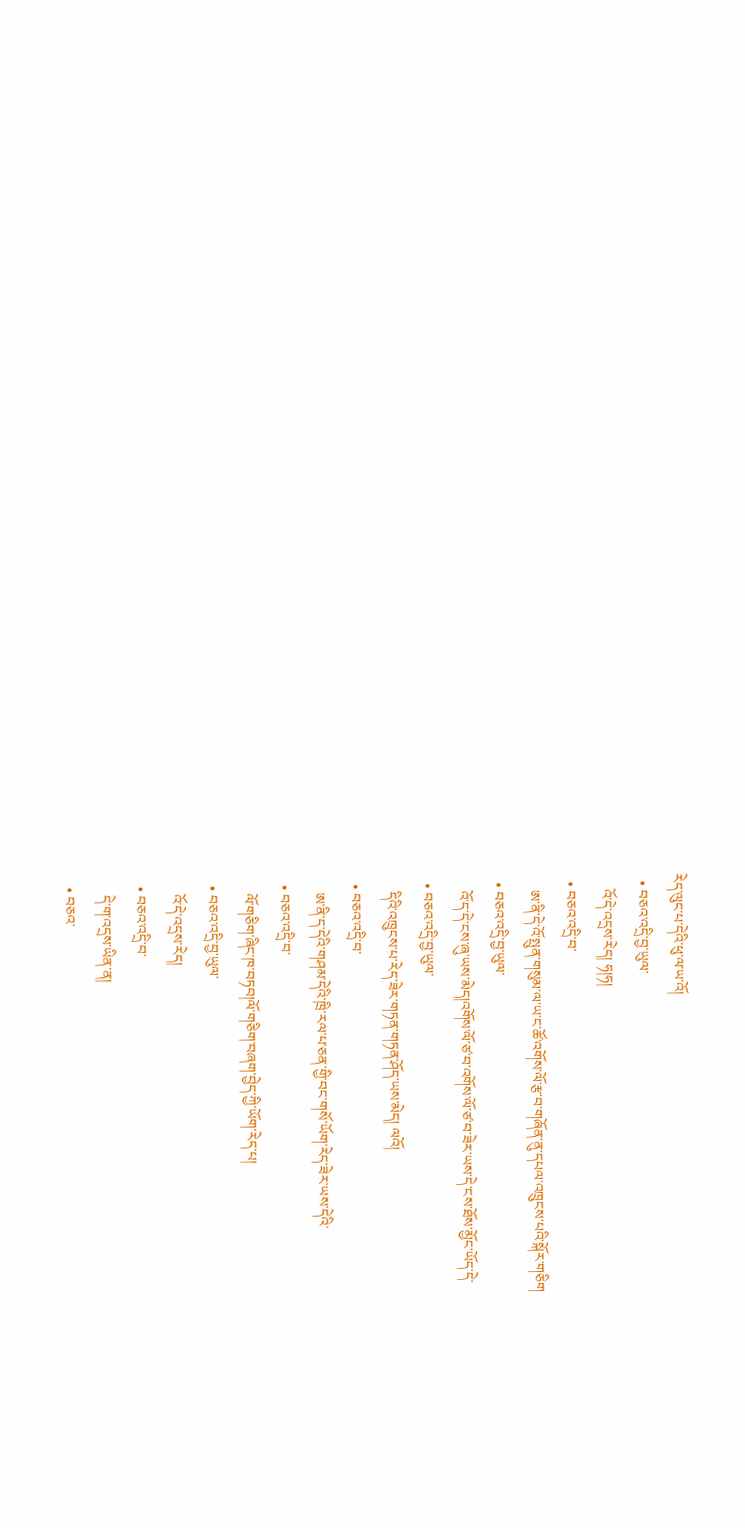རེད་ལུང་པ་དེའི་ཕུ་ལ་ཡ་འོ།
  • བཅའ་འདྲི་བྱ་ཡུལ་
    འོ་དེ་འདྲས་རེད། ཧ།ཧ།
  • བཅའ་འདྲི་བ་
    ཨ་ནི་དེ་འོ་སྤུན་གསུམ་ལ་ཡ་ང་ཚོ་འགོས་ལོ་རྩ་བ་གཞོན་ནུ་དཔལ་འཁྲུངས་པའི་སྐོར་གཅིག
  • བཅའ་འདྲི་བྱ་ཡུལ་
    འོ་ད་དེ་ངས་ཞུ་ཡས་མེད།འགོས་ལོ་ཙ་བ་འགོས་ལོ་ཙ་བ་ཟེར་ཡས་དེ་ངས་ཐོས་མྱོང་ཡོད་དེ་
  • བཅའ་འདྲི་བྱ་ཡུལ་
    དིའི་འཁྲུངས་པ་རེད་ཟེར་གཏན་གཏན་ཤོད་ཡས་མེད། ལའོ།
  • བཅའ་འདྲི་བ་
    ཨ་ནི་ད་དེའི་གཤམ་དེའི་ཁྲི་རལ་པ་ཅན་གྱི་བང་གསོ་ཡོག་རེད་ཟེར་ཡས་དེའི་
  • བཅའ་འདྲི་བ་
    ལོ་གཅིག་ཞིང་ཁ་བཏབ།ལོ་གཅིག་བཞག་བྱེད་ཀྱི་ཡོག་རེད་པ།
  • བཅའ་འདྲི་བྱ་ཡུལ་
    འོ་དེ་འདྲས་རེད།
  • བཅའ་འདྲི་བ་
    དེ་ག་འདྲས་ཡིན་ན།
  • བཅའ་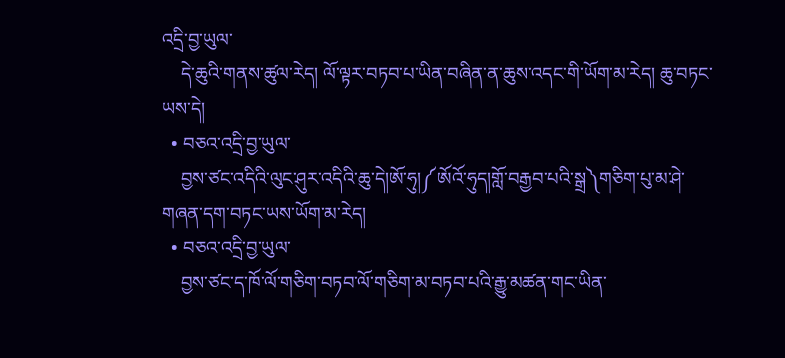འདྲི་བྱ་ཡུལ་
    དེ་ཆུའི་གནས་ཚུལ་རེད། ལོ་ལྟར་བཏབ་པ་ཡིན་བཞིན་ན་ཆུས་འདང་གི་ཡོག་མ་རེད། ཆུ་བཏང་ཡས་དེ།
  • བཅའ་འདྲི་བྱ་ཡུལ་
    བྱས་ཙང་འདིའི་ལུང་ཤུར་འདིའི་ཆུ་དེ།ཨོ་ཧུ།༼ཨོའོ་ཧུད།གློ་བརྒྱབ་པའི་སྒྲ༽གཅིག་པུ་མ་ཤེ་གཞན་དག་བཏང་ཡས་ཡོག་མ་རེད།
  • བཅའ་འདྲི་བྱ་ཡུལ་
    བྱས་ཙང་ད་ཁོ་ལོ་གཅིག་བཏབ་ལོ་གཅིག་མ་བཏབ་པའི་རྒྱུ་མཚན་གང་ཡིན་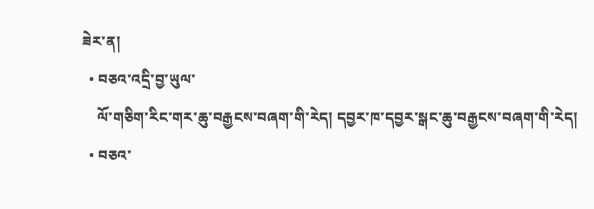ཟེར་ན།
  • བཅའ་འདྲི་བྱ་ཡུལ་
    ལོ་གཅིག་རིང་གར་ཆུ་བརྒྱངས་བཞག་གི་རེད། དབྱར་ཁ་དབྱར་སྒང་ཆུ་བརྒྱངས་བཞག་གི་རེད།
  • བཅའ་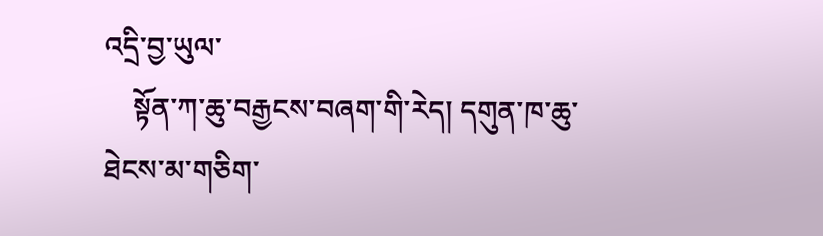འདྲི་བྱ་ཡུལ་
    སྟོན་ཀ་ཆུ་བརྒྱངས་བཞག་གི་རེད། དགུན་ཁ་ཆུ་ཐེངས་མ་གཅིག་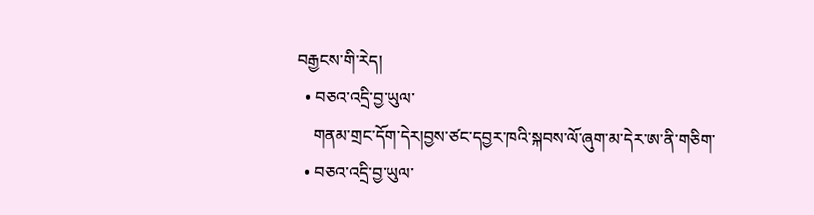བརྒྱངས་གི་རེད།
  • བཅའ་འདྲི་བྱ་ཡུལ་
    གནམ་གྲང་དོག་དེར།བྱས་ཙང་དབྱར་ཁའི་སྐབས་ལོ་ཞུག་མ་དེར་ཨ་ནི་གཅིག་
  • བཅའ་འདྲི་བྱ་ཡུལ་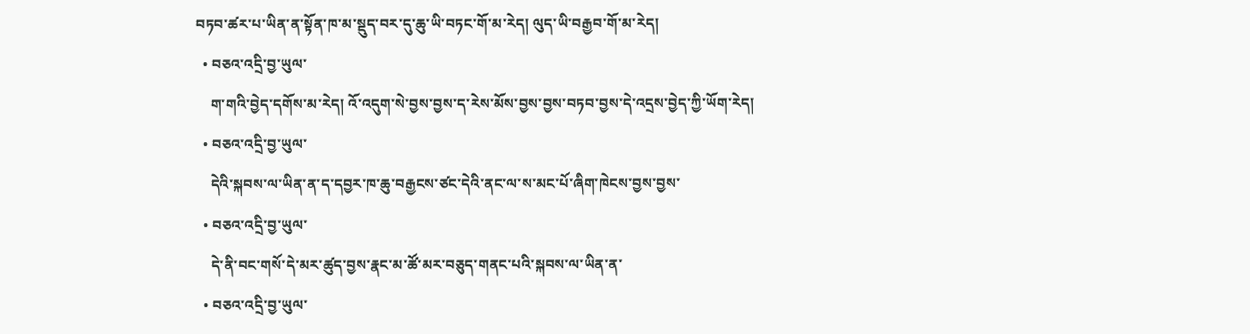བཏབ་ཚར་པ་ཡིན་ན་སྟོན་ཁ་མ་སྡུད་བར་དུ་ཆུ་ཡི་བཏང་གོ་མ་རེད། ལུད་ཡི་བརྒྱབ་གོ་མ་རེད།
  • བཅའ་འདྲི་བྱ་ཡུལ་
    ག་གའི་བྱེད་དགོས་མ་རེད། འོ་འདུག་སེ་བྱས་བྱས་ད་རེས་མོས་བྱས་བྱས་བཏབ་བྱས་དེ་འདྲས་བྱེད་ཀྱི་ཡོག་རེད།
  • བཅའ་འདྲི་བྱ་ཡུལ་
    དེའི་སྐབས་ལ་ཡིན་ན་ད་དབྱར་ཁ་ཆུ་བརྒྱངས་ཙང་དེའི་ནང་ལ་ས་མང་པོ་ཞིག་ཁེངས་བྱས་བྱས་
  • བཅའ་འདྲི་བྱ་ཡུལ་
    དེ་ནི་བང་གསོ་དེ་མར་ཚུད་བྱས་རྣང་མ་ཚོ་མར་བཅུད་གནང་པའི་སྐབས་ལ་ཡིན་ན་
  • བཅའ་འདྲི་བྱ་ཡུལ་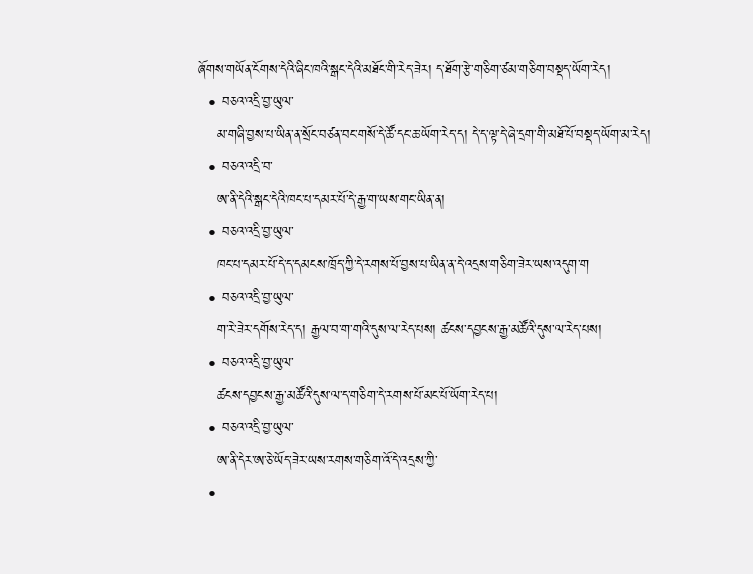ཞོགས་གཡོན་ངོགས་དེའི་ཞིང་ཁའི་སྒང་དེའི་མཐོང་གི་རེད་ཟེར། ད་ཐོག་རྩེ་གཅིག་ཙམ་གཅིག་བསྡད་ཡོག་རེད།
  • བཅའ་འདྲི་བྱ་ཡུལ་
    མ་གཞི་བྱས་པ་ཡིན་ན་སྲོང་བཙན་བང་གསོ་དེ་ཚོ་དང་ཆ་ཡོག་རེད་ད། དེ་ད་ལྟ་དེ་ཞེ་དྲག་གི་མཐོ་པོ་བསྡད་ཡོག་མ་རེད།
  • བཅའ་འདྲི་བ་
    ཨ་ནི་དེའི་སྒང་དེའི་ཁང་པ་དམར་པོ་དེ་རྒྱ་ག་ཡས་གང་ཡིན་ན།
  • བཅའ་འདྲི་བྱ་ཡུལ་
    ཁང་པ་དམར་པོ་དེ་ད་དམངས་ཁྲོད་ཀྱི་དེ་རགས་པོ་བྱས་པ་ཡིན་ན་དེ་འདྲས་གཅིག་ཟེར་ཡས་འདུག་ག
  • བཅའ་འདྲི་བྱ་ཡུལ་
    ག་རེ་ཟེར་དགོས་རེད་ད། རྒྱལ་བ་ག་གའི་དུས་ལ་རེད་པས། ཚངས་དབྱངས་རྒྱ་མཚོའི་དུས་ལ་རེད་པས།
  • བཅའ་འདྲི་བྱ་ཡུལ་
    ཚངས་དབྱངས་རྒྱ་མཚོའི་དུས་ལ་ད་གཅིག་དེ་རགས་པོ་མང་པོ་ཡོག་རེད་པ།
  • བཅའ་འདྲི་བྱ་ཡུལ་
    ཨ་ནི་དེར་ཨ་ཅེ་ཡོད་ཟེར་ཡས་རགས་གཅིག་འོ་དེ་འདྲས་ཀྱི་
  •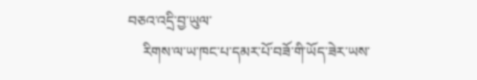བཅའ་འདྲི་བྱ་ཡུལ་
    རིགས་ལ་ཡ་ཁང་པ་དམར་པོ་བཟོ་གི་ཡོད་ཟེར་ཡས་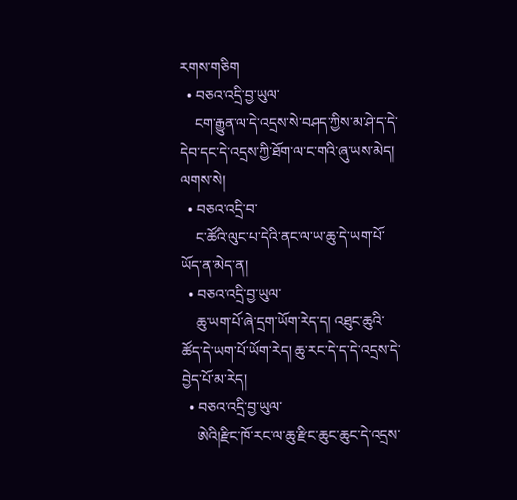རགས་གཅིག
  • བཅའ་འདྲི་བྱ་ཡུལ་
    ངག་རྒྱུན་ལ་དེ་འདྲས་སེ་བཤད་ཀྱིས་མ་ཤེ་ད་དེ་དེབ་དང་དེ་འདྲས་ཀྱི་ཐོག་ལ་ང་གའི་ཞུ་ཡས་མེད། ལགས་སེ།
  • བཅའ་འདྲི་བ་
    ང་ཚོའི་ལུང་པ་དེའི་ནང་ལ་ཡ་ཆུ་དེ་ཡག་པོ་ཡོད་ན་མེད་ན།
  • བཅའ་འདྲི་བྱ་ཡུལ་
    ཆུ་ཡག་པོ་ཞེ་དྲག་ཡོག་རེད་ད། འཐུང་ཆུའི་ཚོད་དེ་ཡག་པོ་ཡོག་རེད། ཆུ་རང་དེ་ད་དེ་འདྲས་དེ་བྱེད་པོ་མ་རེད།
  • བཅའ་འདྲི་བྱ་ཡུལ་
    ཨེའི།རྫིང་ཁོ་རང་ལ་ཆུ་རྫིང་ཆུང་ཆུང་དེ་འདྲས་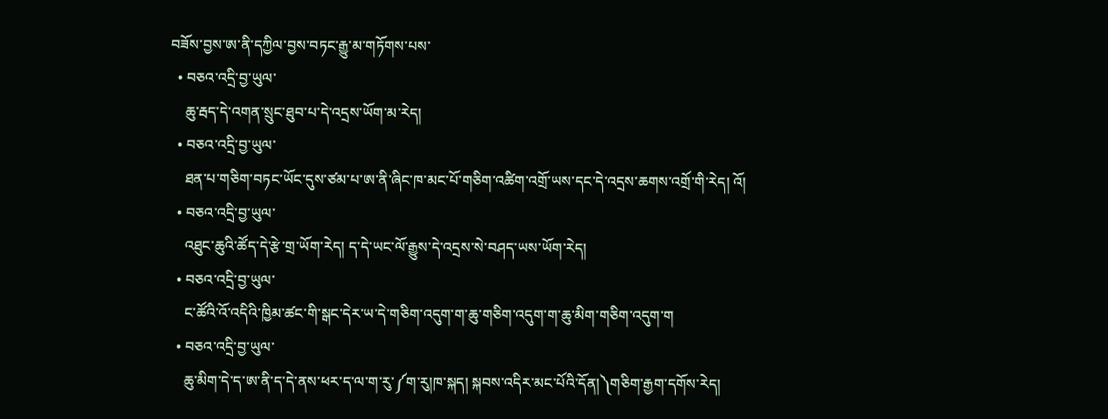བཟོས་བྱས་ཨ་ནི་དཀྱིལ་བྱས་བཏང་རྒྱུ་མ་གཏོགས་པས་
  • བཅའ་འདྲི་བྱ་ཡུལ་
    ཆུ་རྦད་དེ་འགན་སྲུང་ཐུབ་པ་དེ་འདྲས་ཡོག་མ་རེད།
  • བཅའ་འདྲི་བྱ་ཡུལ་
    ཐན་པ་གཅིག་བཏང་ཡོང་དུས་ཙམ་པ་ཨ་ནི་ཞིང་ཁ་མང་པོ་གཅིག་འཚིག་འགྲོ་ཡས་དང་དེ་འདྲས་ཆགས་འགྲོ་གི་རེད། འོ།
  • བཅའ་འདྲི་བྱ་ཡུལ་
    འཐུང་ཆུའི་ཚོད་དེ་རྩེ་གྲ་ཡོག་རེད། ད་དེ་ཡང་ལོ་རྒྱུས་དེ་འདྲས་སེ་བཤད་ཡས་ཡོག་རེད།
  • བཅའ་འདྲི་བྱ་ཡུལ་
    ང་ཚོའི་འོ་འདིའི་ཁྱིམ་ཚང་གི་སྒང་དེར་ཡ་དེ་གཅིག་འདུག་ག་ཆུ་གཅིག་འདུག་ག་ཆུ་མིག་གཅིག་འདུག་ག
  • བཅའ་འདྲི་བྱ་ཡུལ་
    ཆུ་མིག་དེ་ད་ཨ་ནི་ད་དེ་ནས་ཕར་ད་ལ་ག་རུ་༼ག་རུ།ཁ་སྐད། སྐབས་འདིར་མང་པོའི་དོན།༽གཅིག་རྒྱག་དགོས་རེད།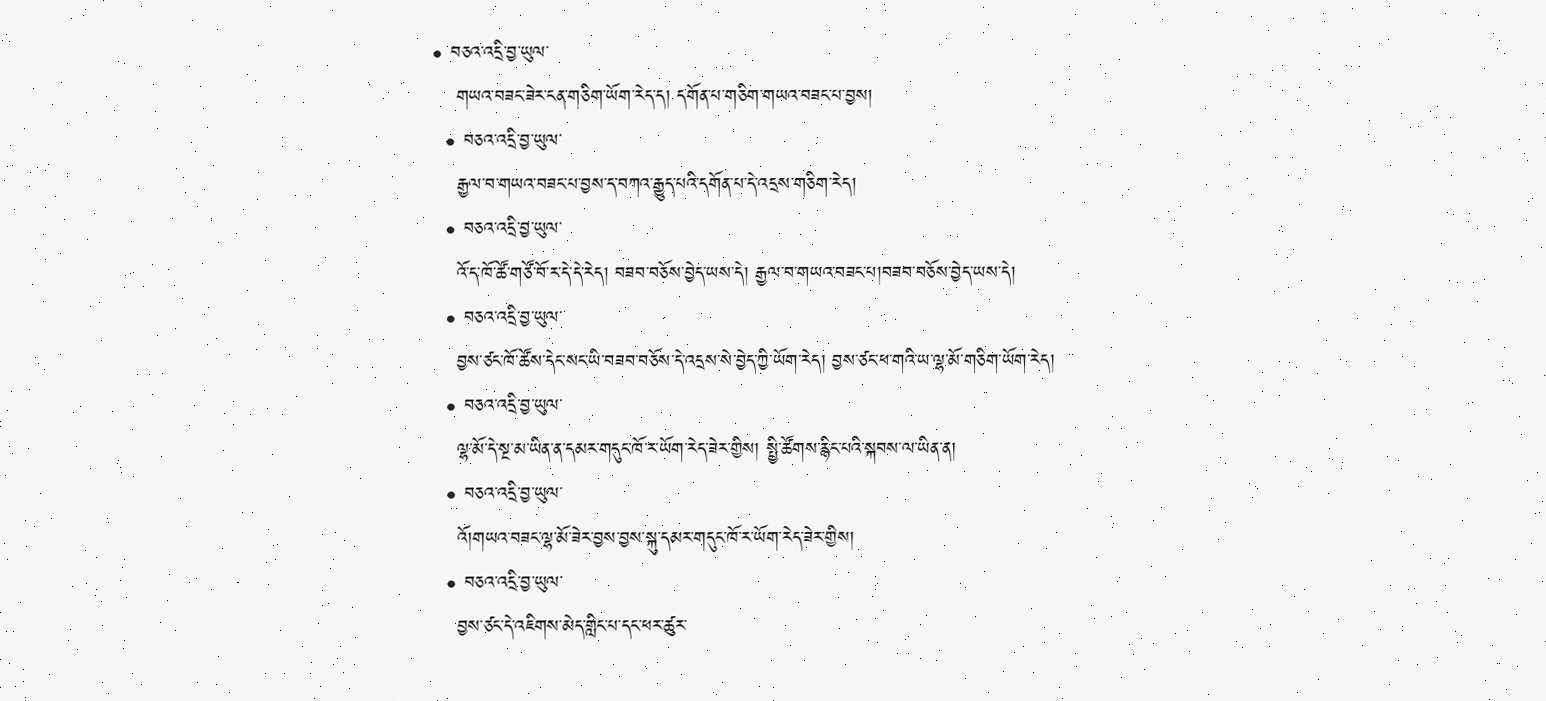• བཅའ་འདྲི་བྱ་ཡུལ་
    གཡའ་བཟང་ཟེར་ངན་གཅིག་ཡོག་རེད་ད། དགོན་པ་གཅིག་གཡའ་བཟང་པ་བྱས།
  • བཅའ་འདྲི་བྱ་ཡུལ་
    རྒྱལ་བ་གཡའ་བཟང་པ་བྱས་ད་བཀའ་རྒྱུད་པའི་དགོན་པ་དེ་འདྲས་གཅིག་རེད།
  • བཅའ་འདྲི་བྱ་ཡུལ་
    འོ་ད་ཁོ་ཚོ་གཙོ་བོ་ར་དེ་དེ་རེད། བཟབ་བཅོས་བྱེད་ཡས་དེ། རྒྱལ་བ་གཡའ་བཟང་པ།བཟབ་བཅོས་བྱེད་ཡས་དེ།
  • བཅའ་འདྲི་བྱ་ཡུལ་
    བྱས་ཙང་ཁོ་ཚོས་དེང་སང་ཡི་བཟབ་བཅོས་དེ་འདྲས་སེ་བྱེད་ཀྱི་ཡོག་རེད། བྱས་ཙང་ཕ་གའི་ཡ་ལྷ་མོ་གཅིག་ཡོག་རེད།
  • བཅའ་འདྲི་བྱ་ཡུལ་
    ལྷ་མོ་དེ་སྔ་མ་ཡིན་ན་དམར་གདུང་ཁོ་ར་ཡོག་རེད་ཟེར་གྱིས། སྤྱི་ཚོགས་རྙིང་པའི་སྐབས་ལ་ཡིན་ན།
  • བཅའ་འདྲི་བྱ་ཡུལ་
    འོ།གཡའ་བཟང་ལྷ་མོ་ཟེར་བྱས་བྱས་སྐུ་དམར་གདུང་ཁོ་ར་ཡོག་རེད་ཟེར་གྱིས།
  • བཅའ་འདྲི་བྱ་ཡུལ་
    བྱས་ཙང་དེ་འཇིགས་མེད་གླིང་པ་དང་ཕར་ཚུར་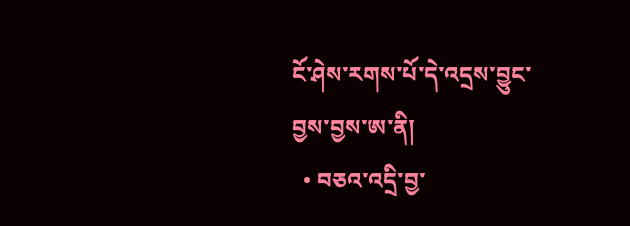ངོ་ཤེས་རགས་པོ་དེ་འདྲས་བྱུང་བྱས་བྱས་ཨ་ནི།
  • བཅའ་འདྲི་བྱ་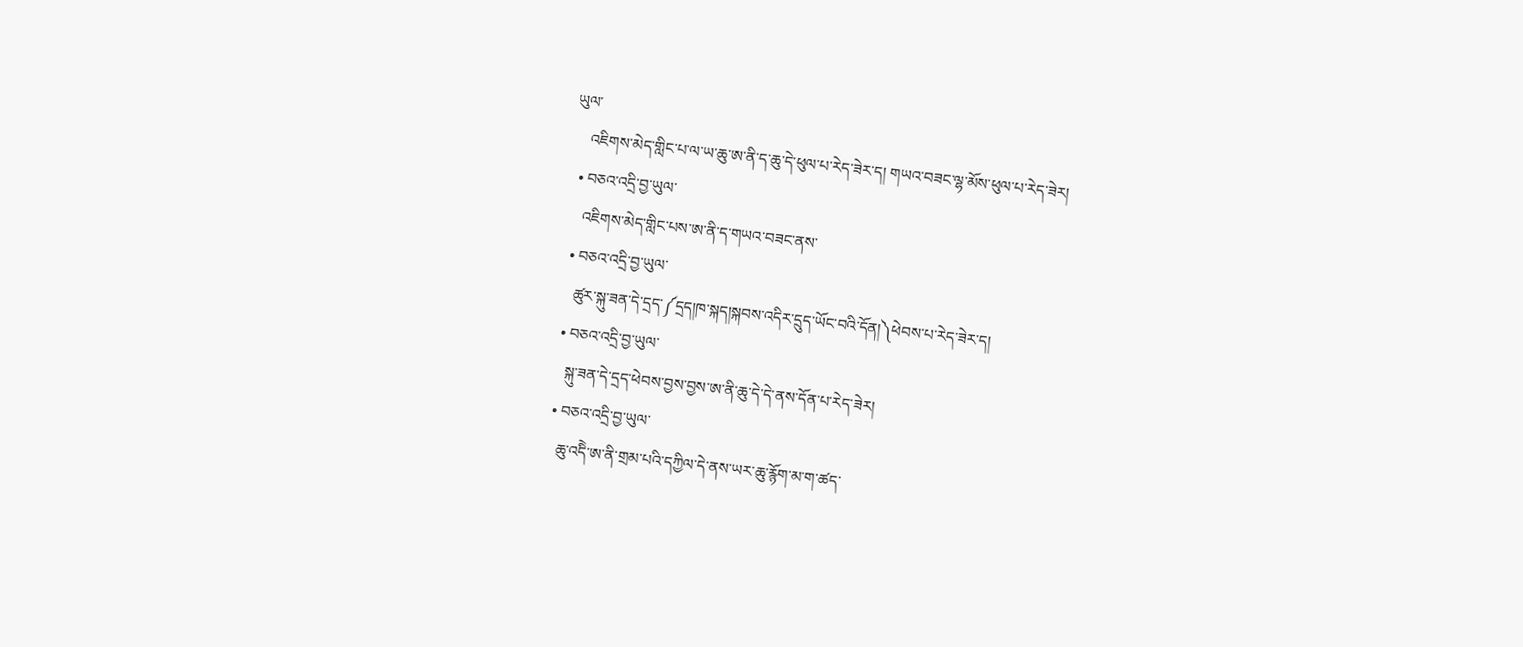ཡུལ་
    འཇིགས་མེད་གླིང་པ་ལ་ཡ་ཆུ་ཨ་ནི་ད་ཆུ་དེ་ཕུལ་པ་རེད་ཟེར་ད། གཡའ་བཟང་ལྷ་མོས་ཕུལ་པ་རེད་ཟེར།
  • བཅའ་འདྲི་བྱ་ཡུལ་
    འཇིགས་མེད་གླིང་པས་ཨ་ནི་ད་གཡའ་བཟང་ནས་
  • བཅའ་འདྲི་བྱ་ཡུལ་
    ཚུར་སྐུ་ཟན་དེ་དྲད་༼དྲད།ཁ་སྐད།སྐབས་འདིར་དྲུད་ཡོང་བའི་དོན།༽ཕེབས་པ་རེད་ཟེར་ད།
  • བཅའ་འདྲི་བྱ་ཡུལ་
    སྐུ་ཟན་དེ་དྲད་ཕེབས་བྱས་བྱས་ཨ་ནི་ཆུ་དེ་དེ་ནས་དོན་པ་རེད་ཟེར།
  • བཅའ་འདྲི་བྱ་ཡུལ་
    ཆུ་འདིེ་ཨ་ནི་གྲམ་པའི་དཀྱིལ་དེ་ནས་ཡར་ཆུ་རྙོག་མ་ག་ཚད་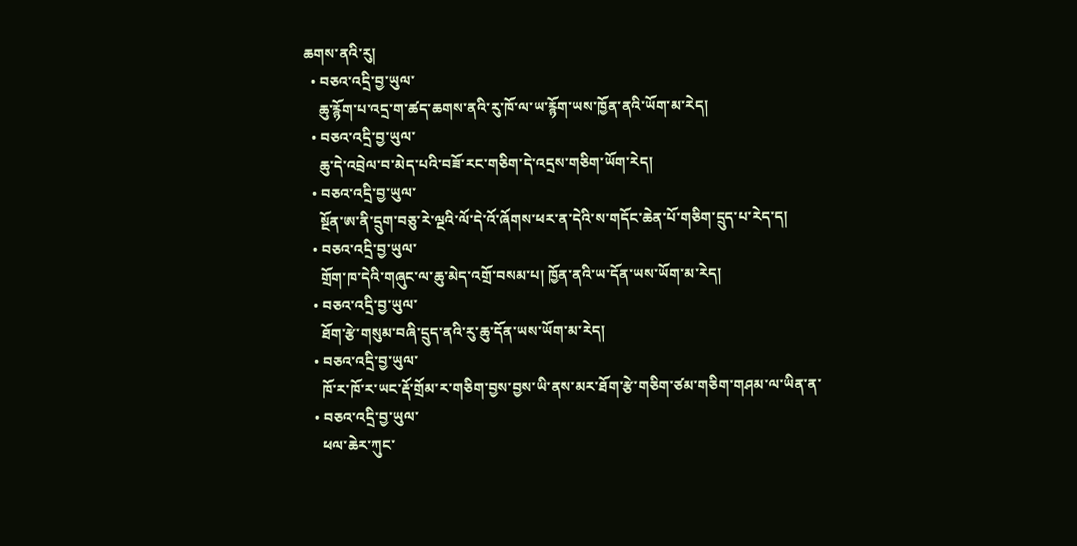ཆགས་ནའི་རུ།
  • བཅའ་འདྲི་བྱ་ཡུལ་
    ཆུ་རྙོག་པ་འདྲ་ག་ཚད་ཆགས་ནའི་རུ་ཁོ་ལ་ཡ་རྙོག་ཡས་ཁྱོན་ནའི་ཡོག་མ་རེད།
  • བཅའ་འདྲི་བྱ་ཡུལ་
    ཆུ་དེ་འབྲེལ་བ་མེད་པའི་བཟོ་རང་གཅིག་དེ་འདྲས་གཅིག་ཡོག་རེད།
  • བཅའ་འདྲི་བྱ་ཡུལ་
    སྔོན་ཨ་ནི་དྲུག་བཅུ་རེ་ལྔའི་ལོ་དེ་འོ་ཞོགས་ཕར་ན་དེའི་ས་གདོང་ཆེན་པོ་གཅིག་དྲུད་པ་རེད་ད།
  • བཅའ་འདྲི་བྱ་ཡུལ་
    གྲོག་ཁ་དེའི་གཞུང་ལ་ཆུ་མེད་འགྲོ་བསམ་པ། ཁྱོན་ནའི་ཡ་དོན་ཡས་ཡོག་མ་རེད།
  • བཅའ་འདྲི་བྱ་ཡུལ་
    ཐོག་རྩེ་གསུམ་བཞི་དྲུད་ནའི་རུ་ཆུ་དོན་ཡས་ཡོག་མ་རེད།
  • བཅའ་འདྲི་བྱ་ཡུལ་
    ཁོ་ར་ཁོ་ར་ཡང་རྡོ་གྲོམ་ར་གཅིག་བྱས་བྱས་ཡི་ནས་མར་ཐོག་རྩེ་གཅིག་ཙམ་གཅིག་གཤམ་ལ་ཡིན་ན་
  • བཅའ་འདྲི་བྱ་ཡུལ་
    ཕལ་ཆེར་ཀུང་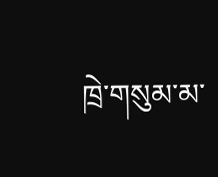ཁྲེ་གསུམ་མ་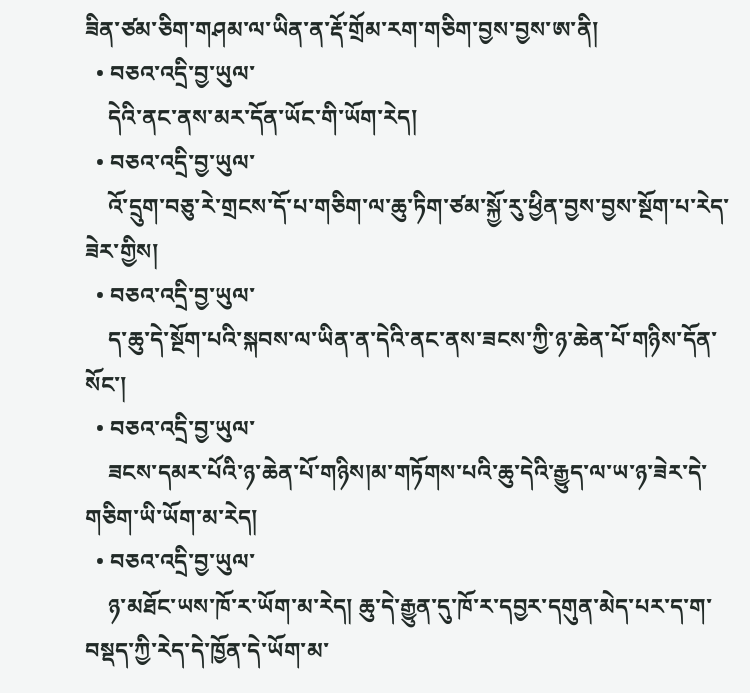ཟིན་ཙམ་ཅིག་གཤམ་ལ་ཡིན་ན་རྡོ་གྲོམ་རག་གཅིག་བྱས་བྱས་ཨ་ནི།
  • བཅའ་འདྲི་བྱ་ཡུལ་
    དེའི་ནང་ནས་མར་དོན་ཡོང་གི་ཡོག་རེད།
  • བཅའ་འདྲི་བྱ་ཡུལ་
    འོ་དྲུག་བཅུ་རེ་གྲངས་དོ་པ་གཅིག་ལ་ཆུ་ཏིག་ཙམ་སྐྱོ་རུ་ཕྱིན་བྱས་བྱས་སྔོག་པ་རེད་ཟེར་གྱིས།
  • བཅའ་འདྲི་བྱ་ཡུལ་
    ད་ཆུ་དེ་སྔོག་པའི་སྐབས་ལ་ཡིན་ན་དེའི་ནང་ནས་ཟངས་ཀྱི་ཉ་ཆེན་པོ་གཉིས་དོན་སོང་།
  • བཅའ་འདྲི་བྱ་ཡུལ་
    ཟངས་དམར་པོའི་ཉ་ཆེན་པོ་གཉིས།མ་གཏོགས་པའི་ཆུ་དེའི་རྒྱུད་ལ་ཡ་ཉ་ཟེར་དེ་གཅིག་ཡི་ཡོག་མ་རེད།
  • བཅའ་འདྲི་བྱ་ཡུལ་
    ཉ་མཐོང་ཡས་ཁོ་ར་ཡོག་མ་རེད། ཆུ་དེ་རྒྱུན་དུ་ཁོ་ར་དབྱར་དགུན་མེད་པར་ད་ག་བསྡད་ཀྱི་རེད་དེ་ཁྱོན་དེ་ཡོག་མ་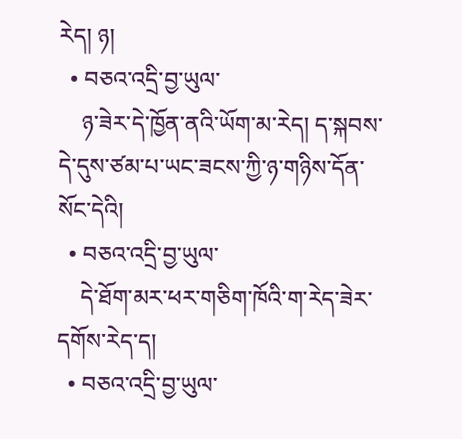རེད། ཉ།
  • བཅའ་འདྲི་བྱ་ཡུལ་
    ཉ་ཟེར་དེ་ཁྱོན་ནའི་ཡོག་མ་རེད། ད་སྐབས་དེ་དུས་ཙམ་པ་ཡང་ཟངས་ཀྱི་ཉ་གཉིས་དོན་སོང་དེའི།
  • བཅའ་འདྲི་བྱ་ཡུལ་
    དེ་ཐོག་མར་ཕར་གཅིག་ཁོའི་ག་རེད་ཟེར་དགོས་རེད་ད།
  • བཅའ་འདྲི་བྱ་ཡུལ་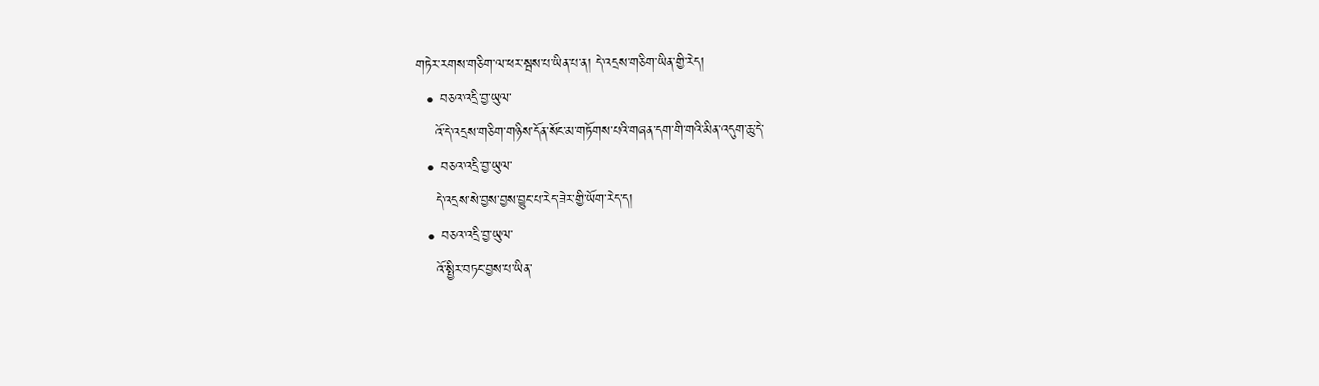གཏེར་རགས་གཅིག་ལ་ཕར་སྦས་པ་ཡིན་པ་ན། དེ་འདྲས་གཅིག་ཡིན་གྱི་རེད།
  • བཅའ་འདྲི་བྱ་ཡུལ་
    འོ་དེ་འདྲས་གཅིག་གཉིས་དོན་སོང་མ་གཏོགས་པའི་གཞན་དག་གི་གའི་མིན་འདུག་ཆུ་དེ་
  • བཅའ་འདྲི་བྱ་ཡུལ་
    དེ་འདྲས་སེ་བྱས་བྱས་བྱུང་པ་རེད་ཟེར་གྱི་ཡོག་རེད་ད།
  • བཅའ་འདྲི་བྱ་ཡུལ་
    འོ་སྤྱིར་བཏང་བྱས་པ་ཡིན་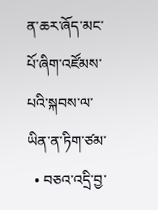ན་ཆར་ཞོད་མང་པོ་ཞིག་འཛོམས་པའི་སྐབས་ལ་ཡིན་ན་ཏིག་ཙམ་
  • བཅའ་འདྲི་བྱ་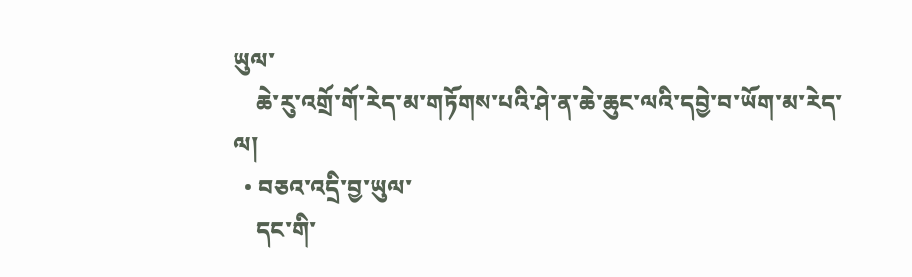ཡུལ་
    ཆེ་རུ་འགྲོ་གོ་རེད་མ་གཏོགས་པའི་ཤེ་ན་ཆེ་ཆུང་ལའི་དབྱེ་བ་ཡོག་མ་རེད་ལ།
  • བཅའ་འདྲི་བྱ་ཡུལ་
    དང་གི་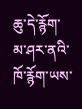ཆུ་དེ་རྙོག་མ་ཤར་ནའི་ཁོ་རྙོག་ཡས་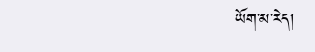ཡོག་མ་རེད།